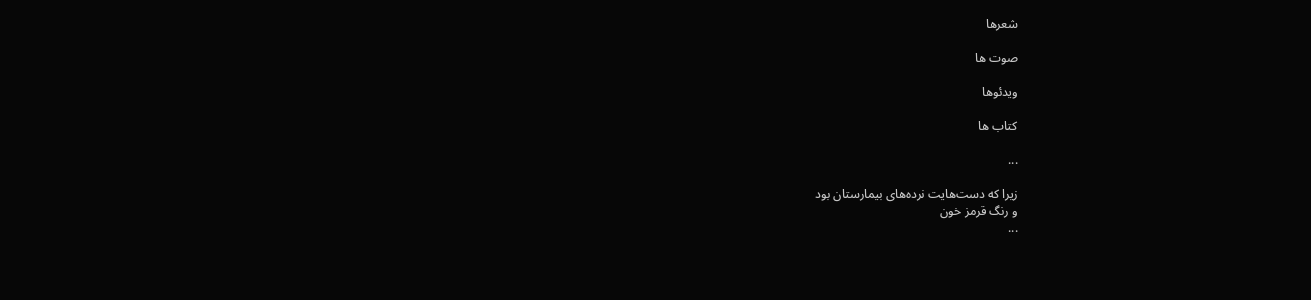شعرها

صوت ها

ویدئوها

کتاب ها

...

زیرا که دست‌هایت نرده‌های بیمارستان بود
و رنگ قرمز خون
...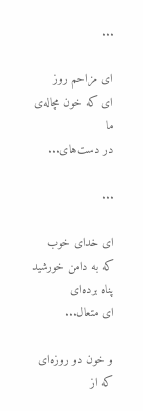...

ای مزاحم روز
ای که خون مچاله‌ی ما
در دست‌های...

...

ای خدای خوب
که به دامن خورشید پناه برده‌ای
ای متعال...

و خون دو روزه‌ای
که از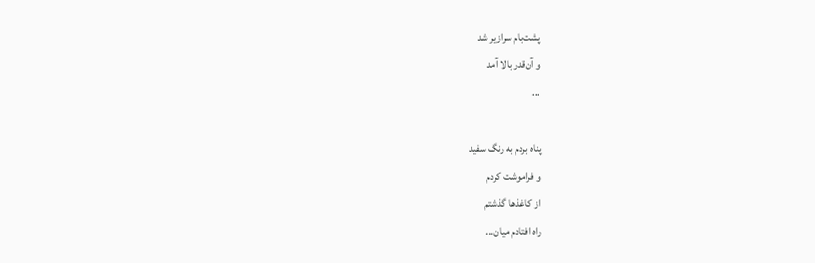پشت‌بام سرازیر شد
و آن‌قدر بالا آمد
...

پناه بردم به رنگ سفید
و فراموشت کردم
از کاغذها گذشتم
راه افتادم میان...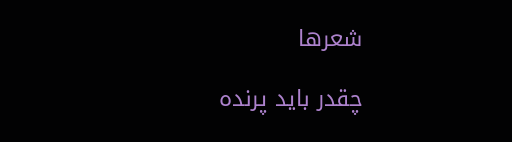شعرها

چقدر باید پرنده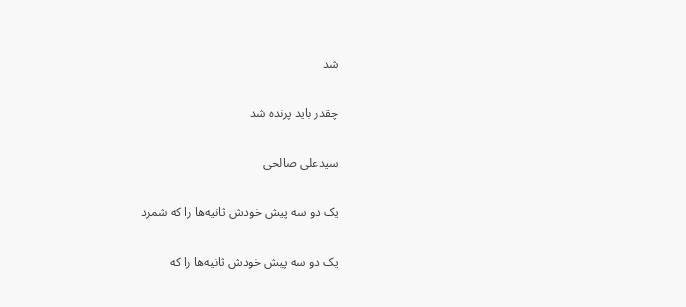شد

چقدر باید پرنده شد

سیدعلی صالحی

یک دو سه پیش خودش ثانیه‌ها را که شمرد

یک دو سه پیش خودش ثانیه‌ها را که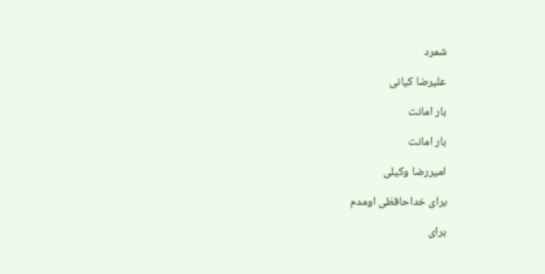شمرد

علیرضا کیانی

بار امانت

بار امانت

امیررضا وکیلی

برای خداحافظی اومدم

برای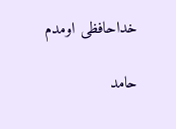خداحافظی اومدم

حامد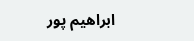ابراهیم پور